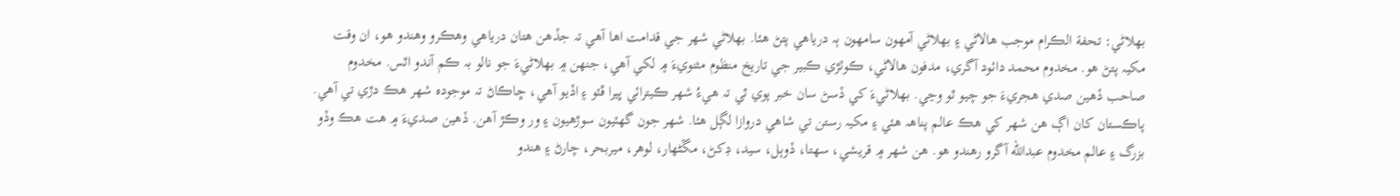بھلاڻي: تحفة الڪرام موجب هالاڻي ۽ بھلاڻي آمهون سامهون ٻہ درياهي پتڻ هئا. بھلاڻي شھر جي قدامت اها آهي تہ جڏهن هتان درياهي وهڪرو وهندو هو، ان وقت مکيہ پتڻ هو. مخدوم محمد دائود آگري، مدفون هالاڻي، ڪوٽڙي ڪبير جي تاريخ منظوم مثنويءَ ۾ لکي آهي، جنهن ۾ بهلاڻيءَ جو نالو بہ ڪم آندو اٿس. مخدوم صاحب ڏهين صدي هجريءَ جو چيو ٿو وڃي. بهلاڻيءَ کي ڏسڻ سان خبر پوي ٿي تہ هيءُ شھر ڪيترائي ڀيرا ڦٽو ۽ اڏيو آهي، ڇاڪاڻ تہ موجودہ شھر هڪ دڙي تي آهي. پاڪستان کان اڳ هن شھر کي هڪ عالم پناھہ هئي ۽ مکيہ رستن تي شاهي دروازا لڳل هئا. شھر جون گهٽيون سوڙهيون ۽ ور وڪڙ آهن. ڏهين صديءَ ۾ هت هڪ وڏو بزرگ ۽ عالم مخدوم عبدالله آگرو رهندو هو. هن شھر ۾ قريشي، سهتا، ڏوٻل، سيد، ڊکڻ، مڱڻهار، لوهر، ميربحر، چارڻ ۽ هندو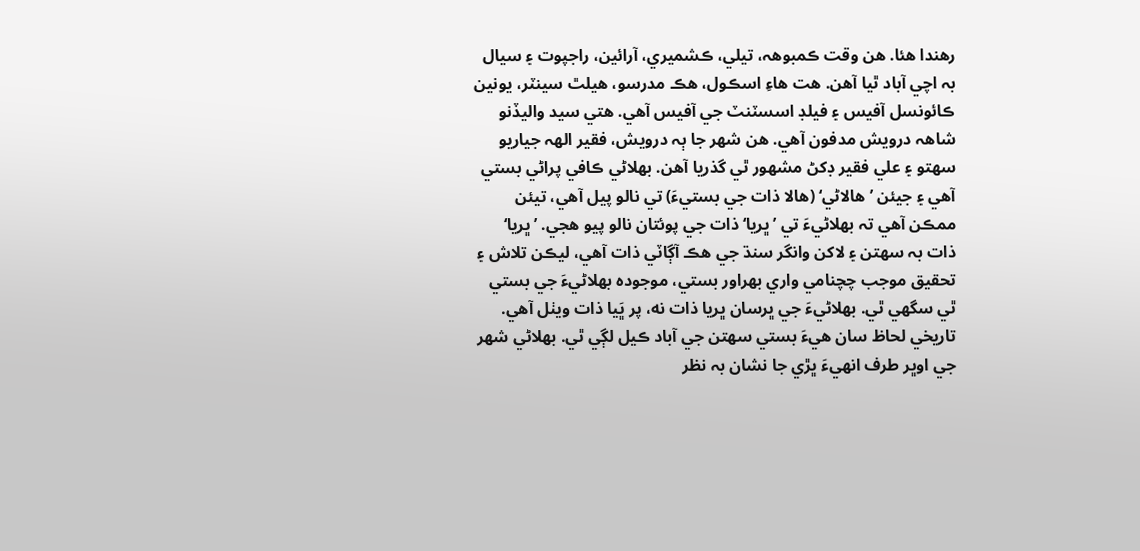رهندا هئا. هن وقت ڪمبوھہ، تيلي، ڪشميري، آرائين، راجپوت ۽ سيال بہ اچي آباد ٿيا آهن. هت هاءِ اسڪول، هڪ مدرسو، هيلٿ سينٽر، يونين ڪائونسل آفيس ۽ فيلڊ اسسٽنٽ جي آفيس آهي. هتي سيد واليڏنو شاھہ درويش مدفون آهي. هن شھر جا ٻہ درويش، فقير الھہ جياريو سھتو ۽ علي فقير ڊکڻ مشھور ٿي گذريا آهن. بھلاڻي ڪافي پراڻي بستي آهي ۽ جيئن ’هالاڻي‘ (هالا ذات جي بستيءَ) تي نالو پيل آهي، تيئن ممڪن آهي تہ بهلاڻيءَ تي ’ڀريا‘ ذات جي پوئتان نالو پيو هجي. ’ڀريا‘ ذات بہ سهتن ۽ لاکن وانگر سنڌ جي هڪ آڳاٽي ذات آهي، ليڪن تلاش ۽ تحقيق موجب چچنامي واري بهراور بستي، موجودہ بهلاڻيءَ جي بستي ٿي سگهي ٿي. بهلاڻيءَ جي ڀرسان ڀريا ذات نه، پر ڀَيا ذات ويٺل آهي. تاريخي لحاظ سان هيءَ بستي سهتن جي آباد ڪيل لڳي ٿي. بھلاڻي شھر جي اوڀر طرف انهيءَ ڀڙي جا نشان بہ نظر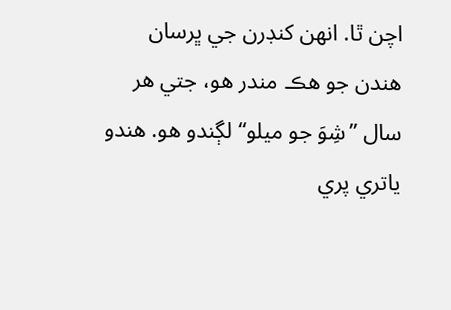اچن ٿا. انهن کنڊرن جي ڀرسان هندن جو هڪ مندر هو، جتي هر سال ”شِوَ جو ميلو“ لڳندو هو. هندو ياتري پري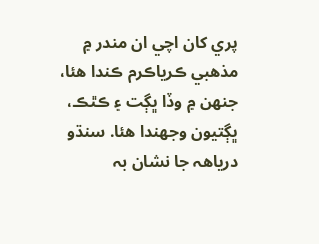پري کان اچي ان مندر ۾ مذهبي ڪرياڪرم ڪندا هئا، جنهن ۾ وڏا ڀڳت ۽ ڪٿڪ، ڀڳتيون وجهندا هئا. سنڌو درياھہ جا نشان بہ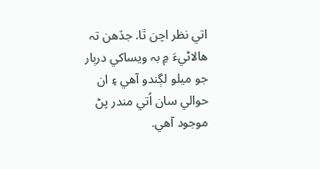اتي نظر اچن ٿا. جڏهن تہ هالاڻيءَ ۾ بہ ويساکي درٻار جو ميلو لڳندو آهي ۽ ان حوالي سان اُتي مندر پڻ موجود آهي.